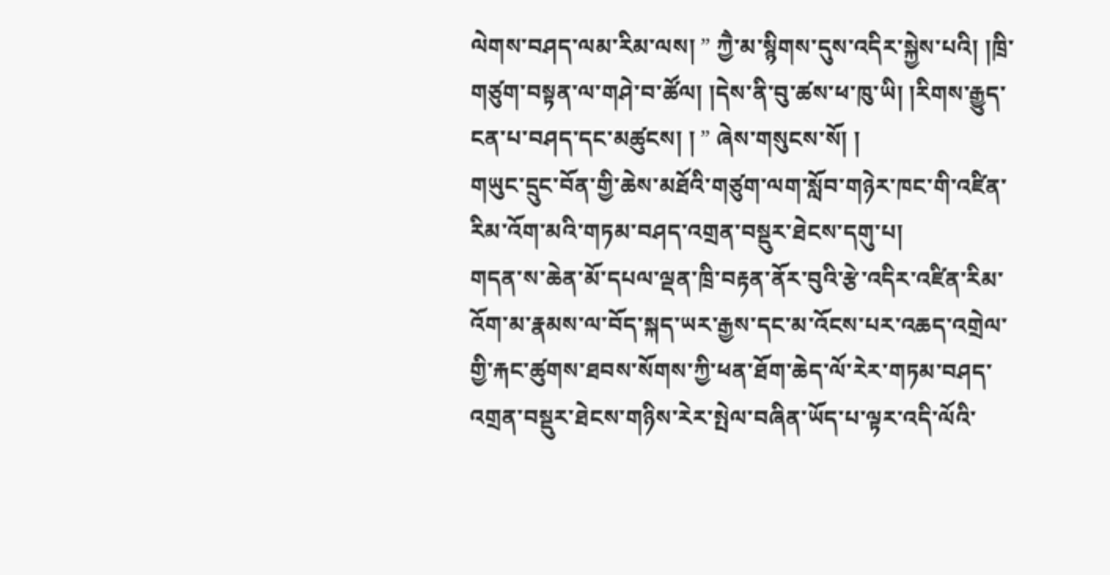ལེགས་བཤད་ལམ་རིམ་ལས། ” ཀྱཻ་མ་སྙིགས་དུས་འདིར་སྐྱེས་པའི། །ཁྲི་གཙུག་བསྟན་ལ་གཤེ་བ་ཚོལ། །དེས་ནི་བུ་ཚས་ཕ་ཁུ་ཡི། །རིགས་རྒྱུད་ངན་པ་བཤད་དང་མཚུངས། ། ” ཞེས་གསུངས་སོ། །
གཡུང་དྲུང་བོན་གྱི་ཆེས་མཐོའི་གཙུག་ལག་སློབ་གཉེར་ཁང་གི་འཛིན་རིམ་འོག་མའི་གཏམ་བཤད་འགྲན་བསྡུར་ཐེངས་དགུ་པ།
གདན་ས་ཆེན་མོ་དཔལ་ལྡན་ཁྲི་བརྟན་ནོར་བུའི་རྩེ་འདིར་འཛིན་རིམ་འོག་མ་རྣམས་ལ་བོད་སྐད་ཡར་རྒྱས་དང་མ་འོངས་པར་འཆད་འགྲེལ་གྱི་རྐང་ཚུགས་ཐབས་སོགས་ཀྱི་ཕན་ཐོག་ཆེད་ལོ་རེར་གཏམ་བཤད་འགྲན་བསྡུར་ཐེངས་གཉིས་རེར་སྤེལ་བཞིན་ཡོད་པ་ལྟར་འདི་ལོའི་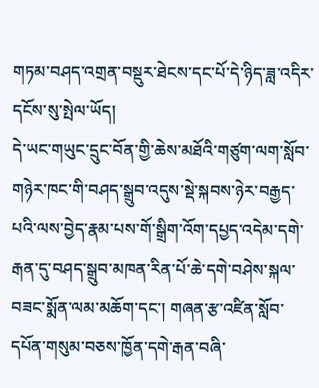གཏམ་བཤད་འགྲན་བསྡུར་ཐེངས་དང་པོ་དེ་ཉིད་ཟླ་འདིར་དངོས་སུ་སྤེལ་ཡོད།
དེ་ཡང་གཡུང་དྲུང་བོན་གྱི་ཆེས་མཐོའི་གཙུག་ལག་སློབ་གཉེར་ཁང་གི་བཤད་སྒྲུབ་འདུས་སྡེ་སྐབས་ཉེར་བརྒྱད་པའི་ལས་བྱེད་རྣམ་པས་གོ་སྒྲིག་འོག་དཔྱད་འདེམ་དགེ་རྒན་དུ་བཤད་སྒྲུབ་མཁན་རིན་པོ་ཆེ་དགེ་བཤེས་སྐལ་བཟང་སྨོན་ལམ་མཆོག་དང་། གཞན་རྩ་འཛིན་སློབ་དཔོན་གསུམ་བཅས་ཁྱོན་དགེ་རྒན་བཞི་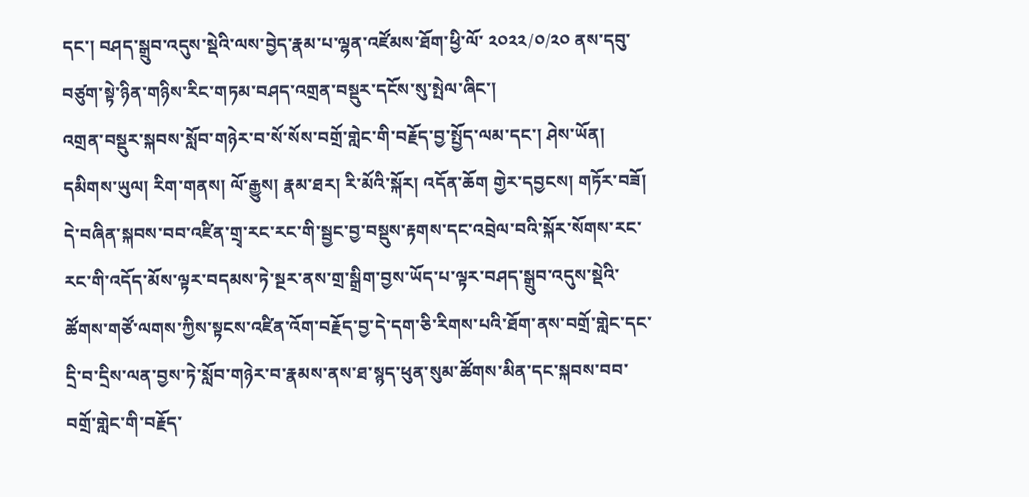དང་། བཤད་སྒྲུབ་འདུས་སྡེའི་ལས་བྱེད་རྣམ་པ་ལྷན་འཛོམས་ཐོག་ཕྱི་ལོ་ ༢༠༢༢/༠/༢༠ ནས་དབུ་བཙུག་སྟེ་ཉིན་གཉིས་རིང་གཏམ་བཤད་འགྲན་བསྡུར་དངོས་སུ་སྤེལ་ཞིང་།
འགྲན་བསྡུར་སྐབས་སློབ་གཉེར་བ་སོ་སོས་བགྲོ་གླེང་གི་བརྗོད་བྱ་སྤྱོད་ལམ་དང་། ཤེས་ཡོན། དམིགས་ཡུལ། རིག་གནས། ལོ་རྒྱུས། རྣམ་ཐར། རི་མོའི་སྐོར། འདོན་ཆོག གྱེར་དབྱངས། གཏོར་བཟོ། དེ་བཞིན་སྐབས་བབ་འཛིན་གྲྭ་རང་རང་གི་སྦྱང་བྱ་བསྡུས་རྟགས་དང་འབྲེལ་བའི་སྐོར་སོགས་རང་རང་གི་འདོད་མོས་ལྟར་བདམས་ཏེ་སྔར་ནས་གྲ་སྒྲིག་བྱས་ཡོད་པ་ལྟར་བཤད་སྒྲུབ་འདུས་སྡེའི་ཚོགས་གཙོ་ལགས་ཀྱིས་སྟངས་འཛིན་འོག་བརྗོད་བྱ་དེ་དག་ཅི་རིགས་པའི་ཐོག་ནས་བགྲོ་གླེང་དང་དྲི་བ་དྲིས་ལན་བྱས་ཏེ་སློབ་གཉེར་བ་རྣམས་ནས་ཐ་སྙད་ཕུན་སུམ་ཚོགས་མིན་དང་སྐབས་བབ་བགྲོ་གླེང་གི་བརྗོད་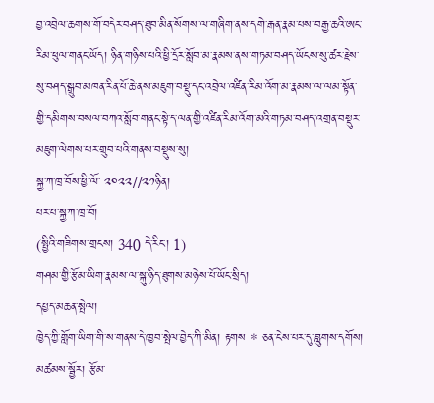བྱ་འབྲེལ་ཆགས་གོ་བདེར་བཤད་ཐུབ་མིན་སོགས་ལ་གཞིག་ནས་དགེ་རྒན་རྣམ་པས་བརྒྱ་ཆའི་ཨང་རིམ་ཕུལ་གནང་ཡོད། ཉིན་གཉིས་པའི་ཕྱི་དྲོར་སློབ་མ་རྣམས་ནས་གཏམ་བཤད་ཡོངས་སུ་ཚར་རྗེས་སུ་བཤད་སྒྲུབ་མཁན་རིན་པོ་ཆེ་ནས་མཇུག་བསྡུ་དང་འབྲེལ་འཛིན་རིམ་འོག་མ་རྣམས་ལ་ལམ་སྟོན་གྱི་དམིགས་བསལ་བཀའ་སློབ་གནང་སྟེ་ད་ལན་གྱི་འཛིན་རིམ་འོག་མའི་གཏམ་བཤད་འགྲན་བསྡུར་མཇུག་ལེགས་པར་གྲུབ་པའི་གནས་བསྡུས་སུ།
སྐྱ་ཀ་ཁྲ་བོས་ཕྱི་ལོ་ ༢༠༢༢//༢༡ཉིན།
པར་པ་སྐྱ་ཀ་ཁྲ་བོ།
(སྤྱིའི་གཟིགས་གྲངས། 340 དེ་རིང་། 1)
གཤམ་གྱི་རྩོམ་ཡིག་རྣམས་ལ་སྐུ་ཉིད་ཐུགས་མཉེས་པོ་ཡོང་སྲིད།
དཔྱད་མཆན་སྤེལ།
ཁྱེད་ཀྱི་གློག་ཡིག་གི་ས་གནས་དེ་ཁྱབ་སྤེལ་བྱེད་ཀི་མིན། རྟགས * ཅན་ངེས་པར་དུ་བླུགས་དགོས།
མཚམས་སྦྱོར། རྩོམ་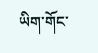ཡིག་གོང་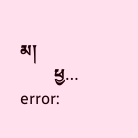མ།
        ཕྱ…
error: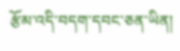རྩོམ་འདི་བདག་དབང་ཅན་ཡིན།